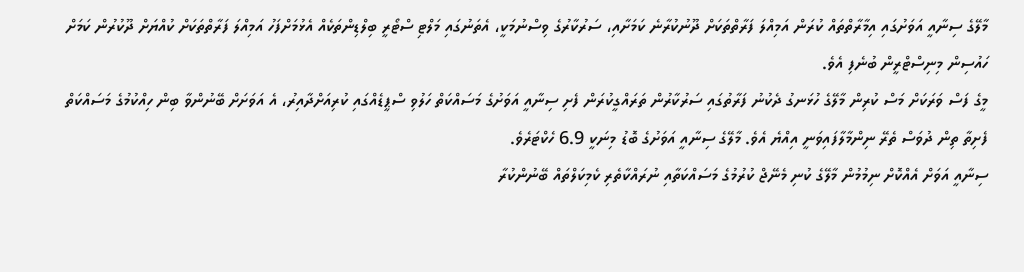މާލޭގެ ސިނާއީ އަވަށުގައި އިމާރާތްތައް ކުރަން އަމިއްލަ ފަރާތްތަކަށް ދޫނުކުރާނެ ކަމަށާއި، ސަރުކާރުގެ ވިސްނުމަކީ، އެތަނުގައި މަލްޓި ސްޓޯރީ ބިލްޑިންތަކެއް އެޅުމަށްފަހު އަމިއްލަ ފަރާތްތަކަށް ކުއްޔަށް ދޫކުރުން ކަމަށް ހައުސިން މިނިސްޓްރީން ބުނެފި އެވެ.
މީގެ ފަސް ވަރަކަށް މަސް ކުރިން މާލޭގެ ހުޅަނގު ދެކުނު ފަރާތުގައި ސަރުކާރުން ތަރައްގީކުރަން ފެށި ސިނާއީ އަވަށުގެ މަސައްކަތް ހަލުވި ސްޕީޑެއްގައި ކުރިއަށްދާއިރު، އެ އަވަށަށް ބޭނުންވާ ބިން ހިއްކުމުގެ މަސައްކަތް ފެށިތާ ތިން ދުވަސް ތެރޭ ނިންމާލާފައިވަނީ އިއްޔެ އެވެ. މާލޭގެ ސިނާއީ އަވަށުގެ ބޮޑު މިނަކީ 6.9 ހެކްޓަރެވެ.
ސިނާއީ އަވަށް އެއްކޮށް ނިމުމުން މާލޭގެ ކުނި މެނޭޖް ކުރުމުގެ މަސައްކަތާއި ނުރައްކާތެރި ކެމިކަލްތައް ބޭނުންކުރާ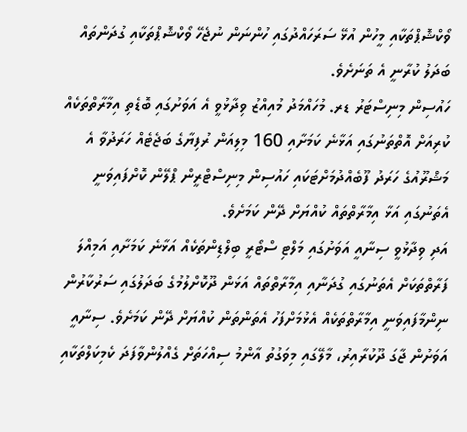ވޯކްޝޮޕްތަކާއި މީހުން އުޅޭ ސަރަހައްދުގައި ހުންނަން ނުޖެހޭ ވޯކްޝޮޕްތަކާއި ގުދަންތައް ބަދަލު ކުރާނީ އެ ތަނަށެވެ.
ހައުސިން މިނިސްޓަރު ޑރ. މުހައްމަދު މުއިއްޒު ވިދާޅުވީ އެ އަވަށުގައި ބޮޑެތި އިމާރާތްތަކެއް ކުރިއަށް އޮތްތަނުގައި އަޅާނެ ކަމަށާއި 160 މިލިއަން ރުފިޔާގެ ބަޖެޓެއް ހަރަދުވާ އެ މަޝްރޫއުގެ ހަރަދު ފޫބެއްދުމަށްޓަކައި ހައުސިން މިނިސްޓްރީން ޕްލޭން ކޮށްފައިވަނީ އެތަނުގައި އަޅާ އިމާރާތްތައް ކުއްޔަށް ދޭން ކަމަށެވެ.
އަދި ވިދާޅުވީ ސިނާއީ އަވަށުގައި މަލްޓި ސްޓޯރީ ބިލްޑިންތަކެއް އަޅާނެ ކަމަށާއި އަމިއްލަ ފަރާތްތަކަށް އެތަނުގައި ގުދަނާއި އިމާރާތްތައް އަޅަން ދޫކޮށްލުމުގެ ބަދަލުގައި ސަރުކާރުން ނިންމާފައިވަނީ އިމާރާތްތަކެއް އެޅުމަށްފަހު އެތަންތަން ކުއްޔަށް ދޭން ކަމަށެވެ. ސިނާއީ އަވަށުން ޖާގަ ދޫކުރާއިރު، މާލޭގައި މިވަގުތު އާންމު ސިއްހަތަށް ގެއްލުންވާފަދަ ކެމިކަލްތަކާއި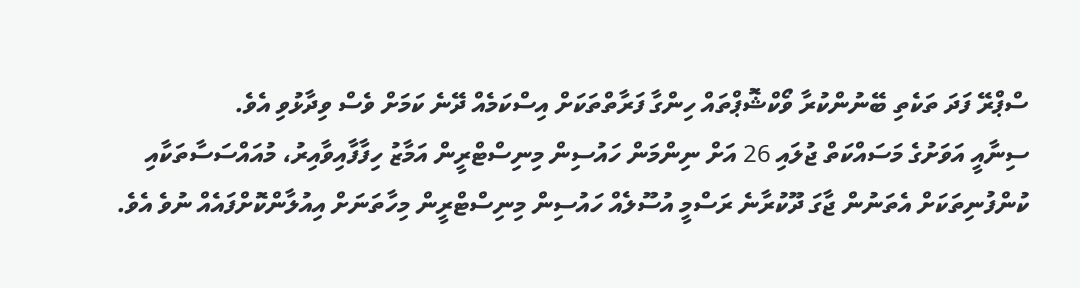ސްޕްރޭ ފަދަ ތަކެތި ބޭނުންކުރާ ވޯކްޝޮޕްތައް ހިންގާ ފަރާތްތަކަށް އިސްކަމެއް ދޭނެ ކަމަށް ވެސް ވިދާޅުވި އެވެ.
ސިނާއީ އަވަށުގެ މަސައްކަތް ޖުލައި 26 އަށް ނިންމަން ހައުސިން މިނިސްޓްރީން އަމާޒު ހިފާފާއިވާއިރު، މުއައްސަސާތަކާއި ކުންފުނިތަކަށް އެތަނުން ޖާގަ ދޫކުރާނެ ރަސްމީ އުސޫލެއް ހައުސިން މިނިސްޓްރީން މިހާތަނަށް އިއުލާންކޮށްފައެއް ނުވެ އެވެ.